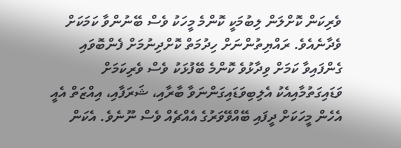ވެރިކަން ކޮށްލަން ލިބުމަކީ ކޮންމެ މީހަކު ވެސް ބޭނުންވާ ކަމަކަށް ވެދާނެއެވެ. ރައްޔިތުންނަށް ހިދުމަތް ކޮށްދިނުމަށް ފެންބޮވައި ގެންފައިވާ ކަމަށް ވިދާޅުވެ ކޮންމެ ބޭފުޅަކު ވެސް ވެރިކަމަށް ވަޑައިގަތުމާއިއެކު އެލިބިވަޑައިގަންނަވާ ބާރާއި، ޝަރަފާއި، އިއްޒަތް އެއީ އެހެން މީހަކަށް ދީފައި ބޭއްވޭވަރުގެ އެއްޗެއް ވެސް ނޫނެވެ. އެކަން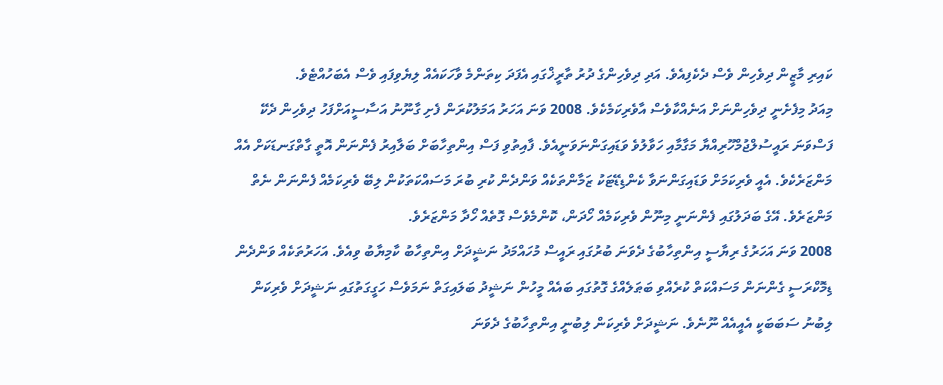ކައިރި މާޒީން ދިވެހިން ވެސް ދެކެފިއެވެ. އަދި ދިވެހިންގެ ދުރު ތާރީޚްގައި އެފަދަ ކިތަންމެ ވާހަކައެއް ލިޔެވިފައި ވެސް އެބަހުއްޓެވެ.
މިއަދު މިފެށެނީ ދިވެހިންނަށް އަނެއްކާވެސް އާވެރިކަމެކެވެ. 2008 ވަނަ އަހަރު އަމަލުކުރަން ފެށި ގާނޫނު އަސާސީއަށްފަހު ދިވެހިން ދެކޭ ފަސްވަނަ ރައީސުލްޖުމްހޫރިއްޔާ މަގާމާއި ހަވާލުވެ ވަޑައިގަންނަވަނީއެވެ. ފާއިތުވި ފަސް އިންތިހާބަށް ބަލާއިރު ފެންނަން އޮތީ ގާތްގަނޑަކަށް އެއް މަންޒަރެކެވެ. އެއީ ވެރިކަމަށް ވަޑައިގަންނަވާ ކެންޑިޑޭޓަކު ޒަމާންތަކެއް ވަންދެން ކުރި ބުރަ މަސައްކަތަކުން ލިބޭ ވެރިކަމެއް ފެންނަން ނެތް މަންޒަރެވެ. އޭގެ ބަދަލުގައި ފެންނަނީ މިނޫން ވެރިކަމެއް ހޯދަން، ކޮންމެވެސް ގޮތެއް ހޯދާ މަންޒަރެވެ.
2008 ވަނަ އަހަރުގެ ރިޔާސީ އިންތިހާބުގެ ދެވަނަ ބުރުގައި ރައީސް މުހައްމަދު ނަޝީދަށް އިންތިހާބު ކާމިޔާބު ވިއެވެ. އަހަރުތަކެއް ވަންދެން ޑިމޮކްރަސީ ގެންނަން މަސައްކަތް ކުރެއްވި ބަޠަލެއްގެ ގޮތުގައި ބައެއް މީހުން ނަޝީދު ބަލައިގަތް ނަމަވެސް ހަގީގަތުގައި ނަޝީދަށް ވެރިކަން ލިބުނު ސަބަބަކީ އެއީއެއް ނޫނެވެ. ނަޝީދަށް ވެރިކަން ލިބުނީ އިންތިހާބުގެ ދެވަނަ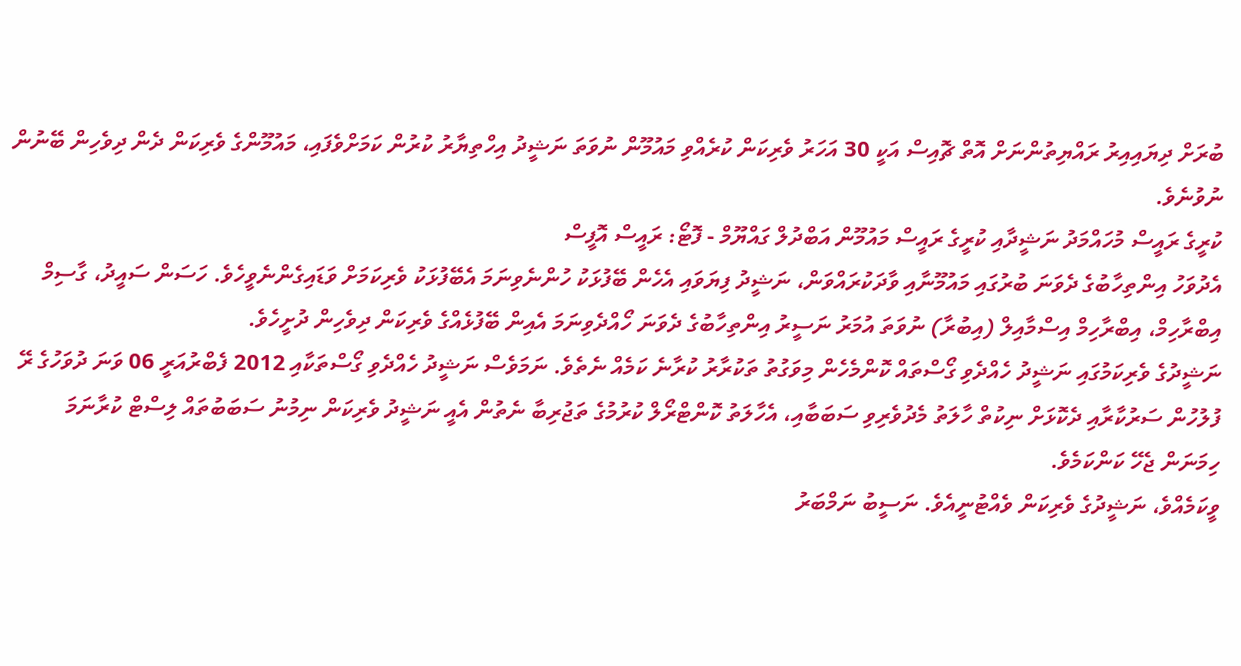ބުރަށް ދިޔައިއިރު ރައްޔިތުންނަށް އޮތް ޗޮއިސް އަކީ 30 އަހަރު ވެރިކަން ކުރެއްވި މައުމޫން ނުވަތަ ނަޝީދު އިހްތިޔާރު ކުރުން ކަމަށްވެފައި، މައުމޫންގެ ވެރިކަން ދެން ދިވެހިން ބޭނުން ނުވުނެވެ.
ކުރީގެ ރައީސް މުހައްމަދު ނަޝީދާއި ކުރީގެ ރައީސް މައުމޫން އަބްދުލް ގައްޔޫމް - ފޮޓޯ: ރައީސް އޮފީސް
އެދުވަހު އިންތިހާބުގެ ދެވަނަ ބުރުގައި މައުމޫނާއި ވާދަކުރައްވަން، ނަޝީދު ފިޔަވައި އެހެން ބޭފުޅަކު ހުންނެވިނަމަ އެބޭފުޅަކު ވެރިކަމަށް ވަޑައިގެންނެވީހެވެ. ހަސަން ސައީދު، ގާސިމް އިބްރާހިމް، އިބްރާހިމް އިސްމާއިލް (އިބުރާ) ނުވަތަ އުމަރު ނަސީރު އިންތިހާބުގެ ދެވަނަ ހޯއްދެވިނަމަ އެއިން ބޭފުޅެއްގެ ވެރިކަން ދިވެހިން ދުށީހެވެ.
ނަޝީދުގެ ވެރިކަމުގައި ނަޝީދު ހެއްދެވި ގޯސްތައް ކޮންމެހެން މިވަގުތު ތަކުރާރު ކުރާނެ ކަމެއް ނެތެވެ. ނަމަވެސް ނަޝީދު ހެއްދެވި ގޯސްތަކާއި 2012 ފެބްރުއަރީ 06 ވަނަ ދުވަހުގެ ރޭ ފުލުހުން ސަރުކާރާއި ދެކޮޅަށް ނިކުތް ހާލަތު މެދުވެރިވި ސަބަބާއި، އެހާލަތު ކޮންޓްރޯލް ކުރުމުގެ ތަޖުރިބާ ނެތުން އެއީ ނަޝީދު ވެރިކަން ނިމުނު ސަބަބުތައް ލިސްޓް ކުރާނަމަ ހިމަނަން ޖެހޭ ކަންކަމެވެ.
ވީކަމެއްވެ، ނަޝީދުގެ ވެރިކަން ވެއްޓުނީއެވެ. ނަސީބު ނަމްބަރު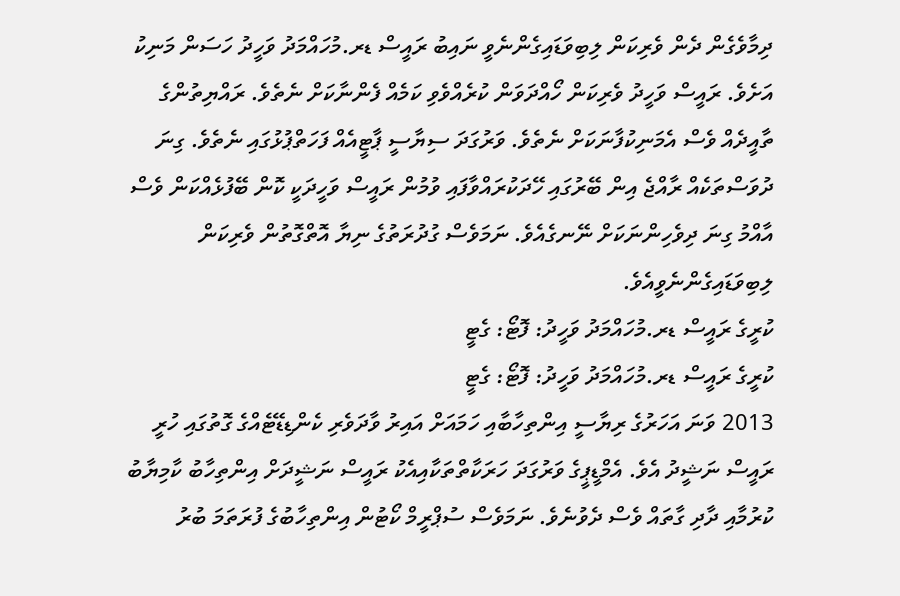ދިމާވެގެން ދެން ވެރިކަން ލިބިވަޑައިގެންނެވީ ނައިބު ރައީސް ޑރ.މުހައްމަދު ވަހީދު ހަސަން މަނިކު އަށެވެ. ރައީސް ވަހީދު ވެރިކަން ހޯއްދަވަން ކުރެއްވެވި ކަމެއް ފެންނާކަށް ނެތެވެ. ރައްޔިތުންގެ ތާއީދެއް ވެސް އެމަނިކުފާނަކަށް ނެތެވެ. ވަރުގަދަ ސިޔާސީ ޕާޓީއެއް ފަހަތްޕުޅުގައި ނެތެވެ. ގިނަ ދުވަސްތަކެއް ރާއްޖެ އިން ބޭރުގައި ހޭދަކުރައްވާފައި ވުމުން ރައީސް ވަހީދަކީ ކޮން ބޭފުޅެއްކަން ވެސް އާއްމު ގިނަ ދިވެހިންނަކަށް ނޭނގެއެވެ. ނަމަވެސް ގުދުރަތުގެ ނިޔާ އޮތްގޮތުން ވެރިކަން ލިބިވަޑައިގެންނެވީއެވެ.
ކުރީގެ ރައީސް ޑރ.މުހައްމަދު ވަހީދު: ފޮޓޯ: ގެޓީ
ކުރީގެ ރައީސް ޑރ.މުހައްމަދު ވަހީދު: ފޮޓޯ: ގެޓީ
2013 ވަނަ އަހަރުގެ ރިޔާސީ އިންތިހާބާއި ހަމައަށް އައިރު ވާދަވެރި ކެންޑިޑޭޓެއްގެ ގޮތުގައި ހުރީ ރައީސް ނަޝީދު އެވެ. އެމްޑީޕީގެ ވަރުގަދަ ހަރަކާތްތަކާއިއެކު ރައީސް ނަޝީދަށް އިންތިހާބު ކާމިޔާބު ކުރުމާއި ދާދި ގާތައް ވެސް ދެވުނެވެ. ނަމަވެސް ސުޕްރީމް ކޯޓުން އިންތިހާބުގެ ފުރަތަމަ ބުރު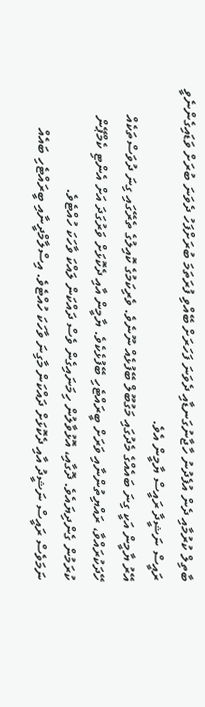ބާތިލް ކުރުމާއި ދެން އުފެދުނު ހާޖާނުގަނޑާއި ދެވަނަ ފަހަރަށް ބޭއްވި ފުރަތަމަ ބުރަށްފަހު ދެވަނަ ބުރަށް ވަޑައިގެންނެވީ ރައީސް ނަޝީދާ ރައީސް ޔާމީން އެވެ.
އޭރު ޔާމީން އަކީ ގިނަ ބައެއްގެ މެދުގައި މަގުބޫލް ބޭފުޅެއް ނޫނެވެ. ވެރިކަމުގެ ކޮއިލުގެ ތެރޭގައި ގިނަ ދުވަސްތަކެއް ހޭދަކުރައްވާ، ރައްޔިތުންނާއި ވަރަށް ބީރައްޓެހި ބޭފުޅެކެވެ. ޔާމީން އާއި ދެކޮޅަށް ވަރުގަދަ އަށް އެންޓި ކެމްޕޭން ކުރަމުން ގެންދިޔައެވެ. ދޮގާއި، އޮޅުވާލުން ހިމަނައިގެން ވެސް ދައްކަން ލައްކަ ވާހަކަ ހުއްޓެވެ.
ނަމަވެސް ރައީސް ނަޝީދު އާއި ދެކޮޅަށް ދައްކަން މާގިނަ ވާހަކަ ހުއްޓެވެ. އިސްލާމްދީނާއި ބީރައްޓެހި ބައެއް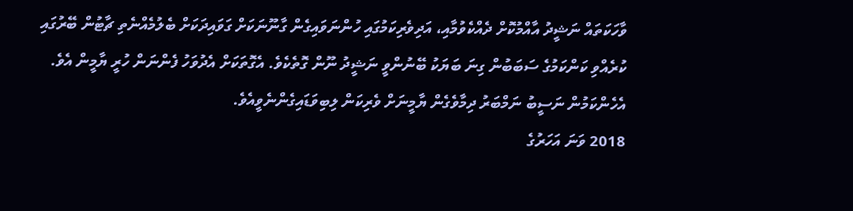ވާހަކަތައް ނަޝީދު އާއްމުކޮށް ދެއްކެވުމާއި، އަދިވެރިކަމުގައި ހުންނަވައިގެން ގާނޫނަކަށް ގަވައިދަކަށް ބެލުމެއްނެތި ޗާޓުން ބޭރުގައި ކުރެއްވި ކަންކަމުގެ ސަބަބުން ގިނަ ބަޔަކު ބޭނުންވީ ނަޝީދު ނޫން ގޮތެކެވެ. އެގޮތަކަށް އެދުވަހު ފެންނަން ހުރީ ޔާމީން އެވެ. އެހެންކަމުން ނަސީބު ނަމްބަރު ދިމާވެގެން ޔާމީނަށް ވެރިކަން ލިބިވަޑައިގެންނެވީއެވެ.
2018 ވަނަ އަހަރުގެ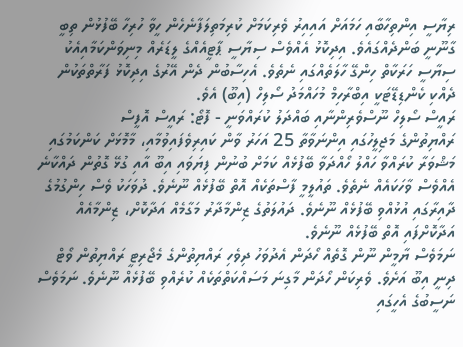ރިޔާސީ އިންތިހާބާއި ހަމައަށް އައިއިރު ވެރިކަމަށް ކުރިމަތިލަފާނެހެން ހީވާ ހުރިހާ ބޭފުޅުން ތިބީ ގާނޫނީ ބަންދެއްގައެވެ. އިދިކޮޅު އެއްވެސް ސިޔާސީ ޕާޓީއެއްގެ ލީޑަރެއް މިނިވަންކަމާއިއެކު ސިޔާސީ ހަރަކާތް ހިންގޭ ހާލަތެއްގައި ނެތެވެ. އެހިސާބުން ދެން އޭރުގެ އިދިކޮޅު ފަރާތްތަކުން ދެއްކި ކެންޑިޑޭޓަކީ އިބްރާހިމް މުހައްމަދު ސޯލިހް (އިބޫ) އެވެ.
ރައީސް ސޯލިހް ނޫސްވެރިންނާއި ބައްދަލު ކުރައްވަނީ - ފޮޓޯ: ރައީސް އޮފީސް
ރައްޔިތުންގެ މަޖިލީހުގައި އިންނަވާތާ 25 އަހަރު ވާން ކައިރިވެފައިވުމާއި، މާމޮޅަށް ކަންކަމުގައި މަޝްވަރާ ކުރައްވާ ހައްލު ހޯއްދަވާ ބޭފުޅެއް ކަމަށް ބުނުން ފިޔަވައި އިބޫ އާއި ގުޅޭ ގޮތުން ދައްކާނެ އެއްވެސް ވާހަކައެއް ނެތެވެ. ތައުލީމީ ފާސްތަކެއް އޮތް ބޭފުޅެއް ނޫނެވެ. ދުވަހަކު ވެސް ހިންގުމުގެ ދާއިރާގައި އުޅުއްވި ބޭފުޅެއް ނޫނެވެ. ދައުލަތުގެ ޒިންމާދާރު މަގާމެއް އަދާކޮށް، ޒިންމާއެއް އަދާކޮށްފައި އޮތް ބޭފުޅެއް ނޫނެވެ.
ނަމަވެސް ޔާމީން ނޫން ގޮތެއް ހޯދަން އެދުވަހު ދިވެހި ރައްޔިތުންގެ މެޖޯރިޓީ ރައްޔިތުން ވޯޓް ދިނީ އިބޫ އަށެވެ. ވެރިކަން ހޯދަން މާގިނަ މަސައްކަތްތަކެއް ކުރެއްވި ބޭފުޅެއް ނޫނެވެ. ނަމަވެސް ނަސީބުގެ އެހީގައި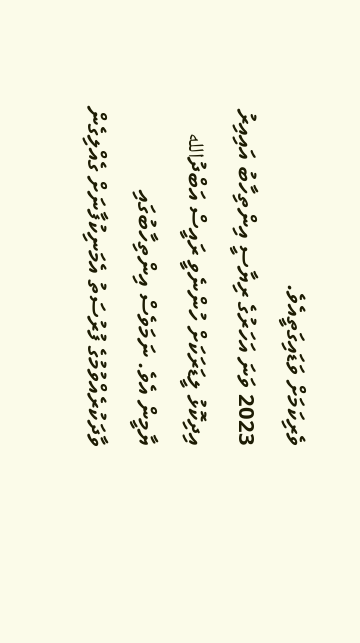ވެރިކަމަށް ވަޑައިގަތީއެވެ.
2023 ވަނަ އަހަރުގެ ރިޔާސީ އިންތިހާބު އައިއިރު އިދިކޮޅު ލީޑަރަކަށް ހުންނެވީ ރައީސް އަބްދުالله ޔާމީން އެވެ. ނަމަވެސް އިންތިހާބުގައި ވާދަކުރެއްވުމުގެ ފުރުސަތު އެމަނިކުފާނަށް ގެއްލިގެން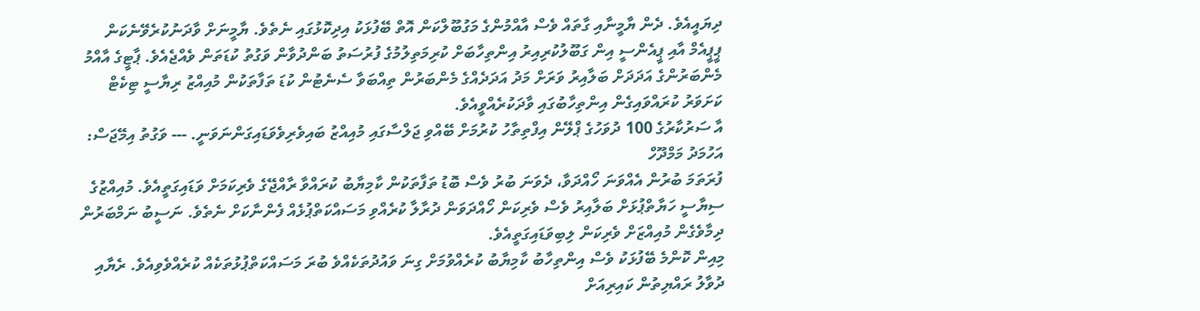ދިޔައީއެވެ. ދެން ޔާމީނާއި ގާތައް ވެސް އާއްމުންގެ މަގުބޫލްކަން އޮތް ބޭފުޅަކު އިދިކޮޅުގައި ނެތެވެ. ޔާމީނަށް ވާދަނުކުރެވޭނެކަން ޕީޕީއެމް އާއި ޕީއެންސީ އިން ގަބޫލުކުރިއިރު އިންތިހާބަށް ކުރިމަތިލުމުގެ ފުރުސަތު ބަންދުވާން ވަގުތު ކުޑަތަން ވެއްޖެއެވެ. ޕާޓީގެ އާއްމު މެންބަރުންގެ އަދަދަށް ބަލާއިރު ވަރަށް މަދު އަދަދެއްގެ މެންބަރުން ތިއްބަވާ ސެނެޓުން ކުޑަ ތަފާތަކުން މުއިއްޒު ރިޔާސީ ޓިކެޓް ކަށަވަރު ކުރައްވައިގެން އިންތިހާބުގައި ވާދަކުރެއްވީއެވެ.
އާ ސަރުކާރުގެ 100 ދުވަހުގެ ޕްލޭން އިފްތިތާހު ކުރުމަށް ބޭއްވި ޖަލްސާގައި މުއިއްޒު ބައިވެރިވެވަޑައިގަންނަވަނީ. --- ވަގުތު އިމޭޖަސް: އަހުމަދު މަމްދޫހް
ފުރަތަމަ ބުރުން އެއްވަނަ ހޯއްދަވާ، ދެވަނަ ބުރު ވެސް ބޮޑު ތަފާތަކުން ކާމިޔާބު ކުރައްވާ ރާއްޖޭގެ ވެރިކަމަށް ވަޑައިގަތީއެވެ. މުއިއްޒުގެ ސިޔާސީ ހަޔާތްޕުޅަށް ބަލާއިރު ވެސް ވެރިކަން ހޯއްދަވަން ދުރާލާ ކުރެއްވި މަސައްކަތްޕުޅެއް ފެންނާކަށް ނެތެވެ. ނަސީބު ނަމްބަރުން ދިމާވެގެން މުއިއްޒަށް ވެރިކަން ލިބިވަޑައިގަތީއެވެ.
މިއިން ކޮންމެ ބޭފުޅަކު ވެސް އިންތިހާބު ކާމިޔާބު ކުރެއްވުމަށް ގިނަ ވައުދުތަކެއްވެ ބުރަ މަސައްކަތްޕުޅުތަކެއް ކުރެއްވެވިއެވެ. ރެޔާއި ދުވާލު ރައްޔިތުން ކައިރިއަށް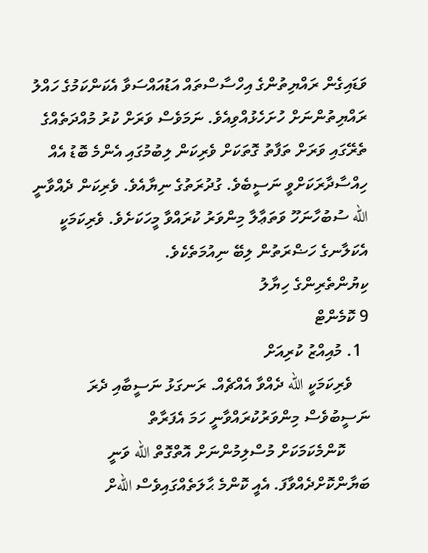ވަޑައިގެން ރައްޔިތުންގެ އިހްސާސްތައް އަޑުއައްސަވާ އެކަންކަމުގެ ހައްލު ރައްޔިތުންނަށް ހުށަހެޅުއްވިއެވެ. ނަމަވެސް ވަރަށް ކުރު މުއްދަތެއްގެ ތެރޭގައި ވަރަށް ތަފާތު ގޮތަކަށް ވެރިކަން ލިބުމުގައި އެންމެ ބޮޑު އެއް ހިއްސާދާރަކަށްވީ ނަސީބެވެ. ގުދުރަތުގެ ނިޔާއެވެ. ވެރިކަން ދެއްވާނީ الله ސުބުހާނަހޫ ވަތަޢާލާ މިންވަރު ކުރައްވާ މީހަކަށެވެ. ވެރިކަމަކީ އެކަލާނގެ ހަޟްރަތުން ލިބޭ ނިއުމަތެކެވެ.
ކިޔުންތެރިންގެ ހިޔާލު
9 ކޮމެންޓް
  1. މުއިއްޒު ކުރިއަށް
    ވެރިކަމަކީ الله ދެއްވާ އެއްޗެއް. ރަނގަޅު ނަސީބާއި ދެރަ ނަސީބުވެސް މިންވަރުކުރައްވާނީ ހަމަ އެފަރާތް
      ކޮންމެކަމަކަށް މުސްލިމުންނަށް އޮތްގޮތް الله ވަނީ ބަޔާންކޮށްދެއްވާފަ. އެއީ ކޮންމެ ޙާލަތެއްގައިވެސް اللهށް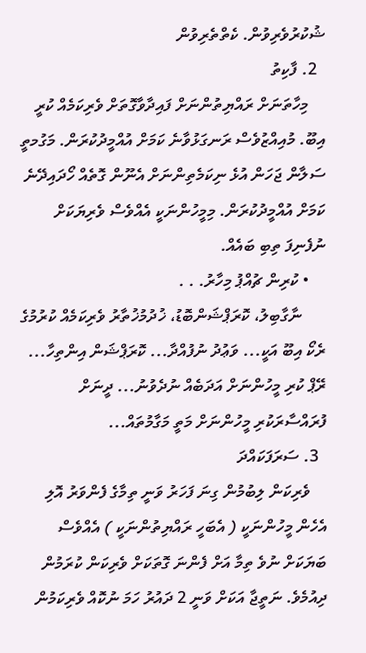ޝުކުރުވެރިވުން. ކެތްތެރިވުން
  2. ފާކިތު
    މިހާތަނަށް ރައްޔިތުންނަށް ފައިދާވާގޮތަށް ވެރިކަމެއް ކުރީ އިބޫ. މުއިއްޒުވެސް ރަނގަޅުވާނެ ކަމަށް އުއްމީދުކުރަން. މަގުމތީ ސަލާން ޖަހަން އުޅެ ނިކަމެތިންނަށް އެނޫން ގޮތެއް ހޯދައިދޭނެ ކަމަށް އުއްމީދުކުރަން. މިމީހުންނަކީ އެއްވެސް ވެރިޔަކަށް ނުފެނިފަ ތިބި ބައެއް.
    • ކުރިން ޗުއްޕު މިހާރު. . .
      ނާގާބިލު، ކޮރަޕްޝަންބޮޑު، ޚުދުމުޚުތާރު ވެރިކަމެއް ކުރުމުގެ ރެކޯ އިބޫ އަކީ... ވަޢުދު ނުފުއްދާ... ކޮރަޕްޝަން އިންތިހާ... ރޭޕް ކުރި މީހުންނަށް އަދަބެއް ނުދެވުނު... ދީނަށް ފުރައްސާރަކުރި މީހުންނަށް މަތީ މަގާމުތައް...
  3. ސަރަފަކައްދަ
    ވެރިކަން ލިބުމުން ގިނަ ފަހަރު ވަނީ ތިމާގެ ފެންވަރު އޮލި އެހެން މީހުންނަކީ ( އެބަހީ ރައްޔިތުންނަކީ ) އެއްވެސް ބަޔަކަށް ނުވެ ތިމާ އަށް ފެންނަ ގޮތަކަށް ވެރިކަން ކުރަމުން ދިއުމެވެ. ނަތީޖާ އަކަށް ވަނީ 2 ދައުރު ހަމަ ނުކޮއް ވެރިކަމުން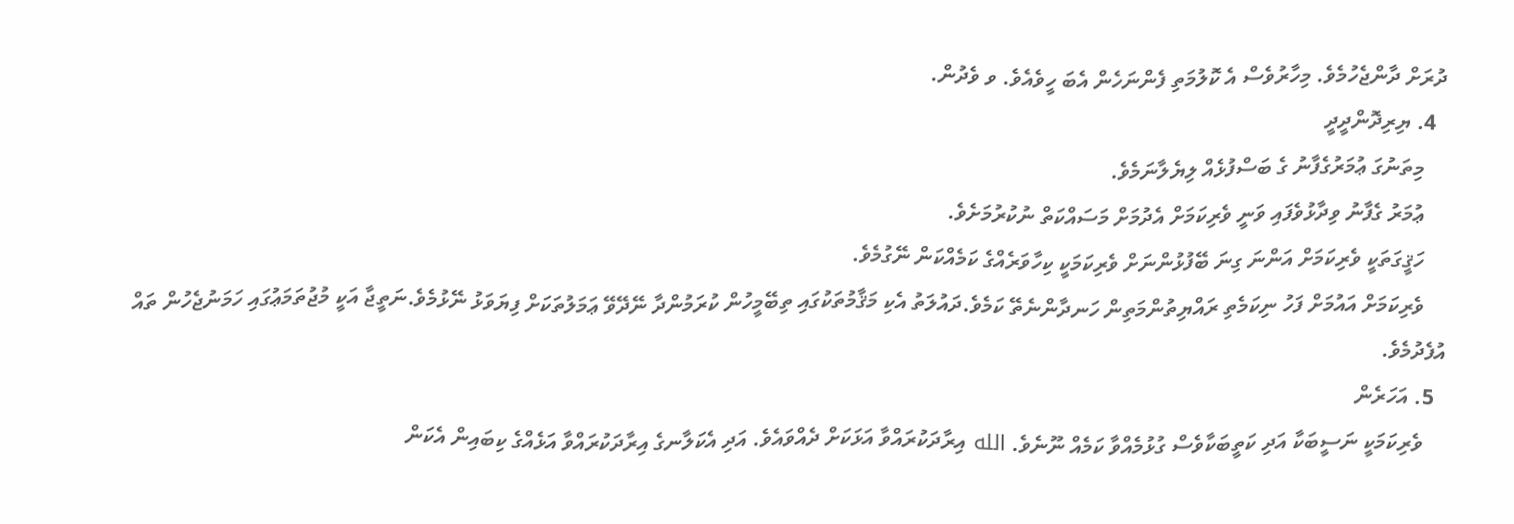ދުރަށް ދާންޖެހުމެވެ. މިހާރުވެސް އެ ކޮލުމަތި ފެންނަހެން އެބަ ހީވެއެވެ. ވ ވެދުން.
  4. ޔިރިދޮންދީދީ
    މިތަނުގަ ޢުމަރުގެފާނު ގެ ބަސްފުޅެއް ލިޔެލާނަމެވެ.
    ޢުމަރު ގެފާނު ވިދާޅުވެފައި ވަނީ ވެރިކަމަށް އެދުމަށް މަސައްކަތް ނުކުރުމަށެވެ.
    ހަޤީގަތަކީ ވެރިކަމަށް އަންނަ ގިނަ ބޭފުޅުންނަށް ވެރިކަމަކީ ކިހާވަރެއްގެ ކަމެއްކަން ނޭގުމެވެ.
    ވެރިކަމަށް އައުމަށް ފަހު ނިކަމެތި ރައްޔިތުންމަތިން ހަނދާންނެތޭ ކަމެވެ.ދައުލަތު އެކި މަޤާމުތަކުގައި ތިބޭމީހުން ކުރަމުންދާ ނޭދޭވޭ ޢަމަލުތަކަށް ފިޔަވަޅު ނޭޅުމެވެ.ނަތީޖާ އަކީ މުޖުތަމަޢުގައި ހަމަނުޖެހުން ތައް އުފެދުމެވެ.
  5. އަހަރެން
    ވެރިކަމަކީ ނަސީބަކާ އަދި ކަތީބަކާވެސް ގުޅުމެއްވާ ކަމެއް ނޫނެވެ. الله އިރާދަކުރައްވާ އަޅަކަށް ދެއްވައެވެ. އަދި އެކަލާނގެ އިރާދަކުރައްވާ އަޅެއްގެ ކިބައިން އެކަން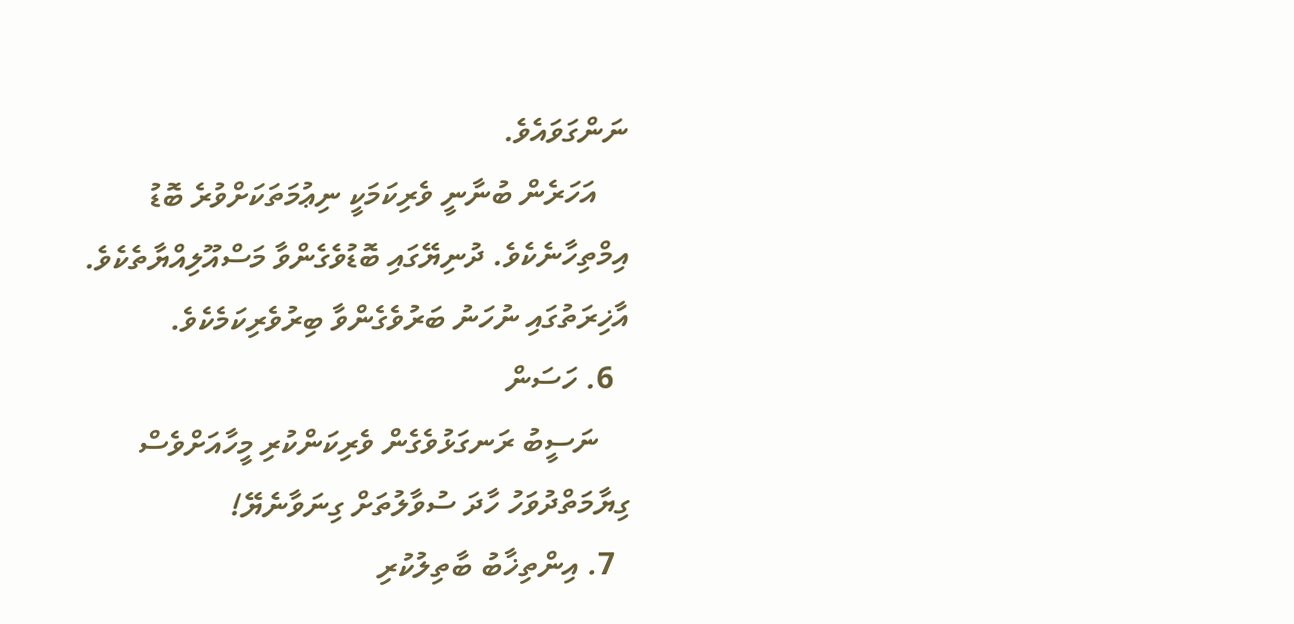ނަންގަވައެވެ.
    އަހަރެން ބުނާނީ ވެރިކަމަކީ ނިޢުމަތަކަށްވުރެ ބޮޑު އިމްތިހާނެކެވެ. ދުނިޔޭގައި ބޮޑުވެގެންވާ މަސްއޫލިއްޔާތެކެވެ. އާޚިރަތުގައި ނުހަނު ބަރުވެގެންވާ ބިރުވެރިކަމެކެވެ.
  6. ހަސަން
    ނަސީބު ރަނގަޅުވެގެން ވެރިކަންކުރި މީހާއަށްވެސް ގިޔާމަތްދުވަހު ހާދަ ސުވާލުތަށް ގިނަވާނެޔޭ!
  7. އިންތިޚާބު ބާތިލުކުރި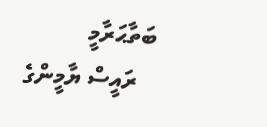ބަތާޙަރާމީ
    ރައީސް ޔާމީންގެ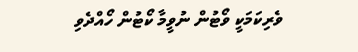ވެރިކަމަކީ ވޯޓުން ނުވީމާ ކޯޓުން ހޯއްދެވި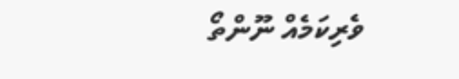ވެރިކަމެއް ނޫންތޯ